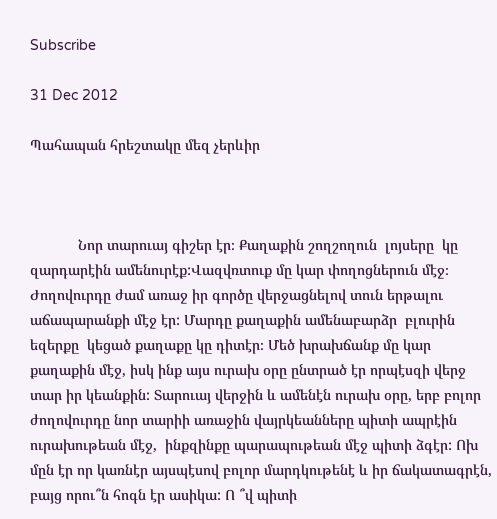Subscribe

31 Dec 2012

Պահապան հրեշտակը մեզ չերևիր



            Նոր տարուայ գիշեր էր։ Քաղաքին շողշողուն  լոյսերը  կը զարդարէին ամենուրէք:Վազվռտուք մը կար փողոցներուն մէջ։ Ժողովուրդը ժամ առաջ իր գործը վերջացնելով տուն երթալու աճապարանքի մէջ էր: Մարդը քաղաքին ամենաբարձր  բլուրին եզերքը  կեցած քաղաքը կը դիտէր։ Մեծ խրախճանք մը կար քաղաքին մէջ, իսկ ինք այս ուրախ օրը ընտրած էր որպէսզի վերջ տար իր կեանքին: Տարուայ վերջին և ամենէն ուրախ օրը, երբ բոլոր ժողովուրդը նոր տարիի առաջին վայրկեանները պիտի ապրէին ուրախութեան մէջ,  ինքզինքը պարապութեան մէջ պիտի ձգէր: Ոխ մըն էր որ կառնէր այսպէսով բոլոր մարդկութենէ և իր ճակատագրէն, բայց որու՞ն հոգն էր ասիկա: Ո ՞վ պիտի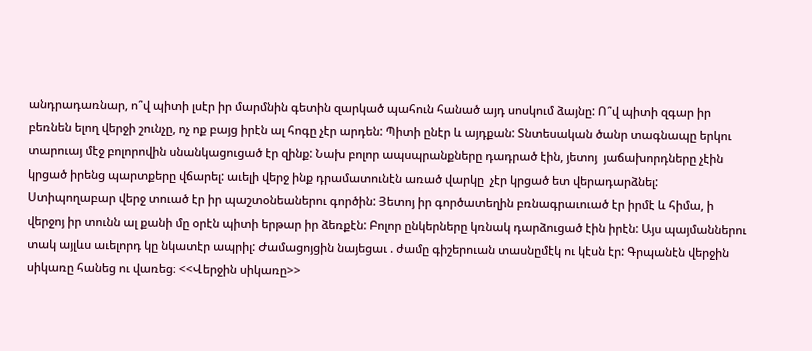անդրադառնար, ո՞վ պիտի լսէր իր մարմնին գետին զարկած պահուն հանած այդ սոսկում ձայնը: Ո՞վ պիտի զգար իր բեռնեն ելող վերջի շունչը, ոչ ոք բայց իրէն ալ հոգը չէր արդեն: Պիտի ընէր և այդքան: Տնտեսական ծանր տագնապը երկու տարուայ մէջ բոլորովին սնանկացուցած էր զինք: Նախ բոլոր ապսպրանքները դադրած էին, յետոյ  յաճախորդները չէին կրցած իրենց պարտքերը վճարել: աւելի վերջ ինք դրամատունէն առած վարկը  չէր կրցած ետ վերադարձնել: Ստիպողաբար վերջ տուած էր իր պաշտօնեաներու գործին: Յետոյ իր գործատեղին բռնագրաւուած էր իրմէ և հիմա, ի վերջոյ իր տունն ալ քանի մը օրէն պիտի երթար իր ձեռքէն: Բոլոր ընկերները կռնակ դարձուցած էին իրէն: Այս պայմաններու տակ այլևս աւելորդ կը նկատէր ապրիլ: Ժամացոյցին նայեցաւ . ժամը գիշերուան տասնըմէկ ու կէսն էր: Գրպանէն վերջին սիկառը հանեց ու վառեց։ <<Վերջին սիկառը>>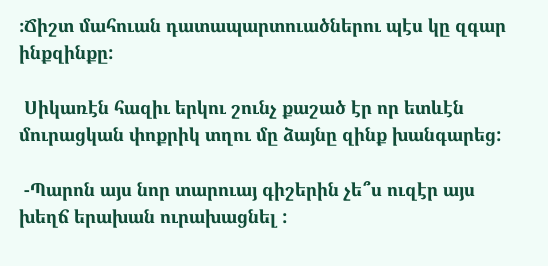։Ճիշտ մահուան դատապարտուածներու պէս կը զգար ինքզինքը:

 Սիկառէն հազիւ երկու շունչ քաշած էր որ ետևէն մուրացկան փոքրիկ տղու մը ձայնը զինք խանգարեց:

 -Պարոն այս նոր տարուայ գիշերին չե՞ս ուզէր այս խեղճ երախան ուրախացնել :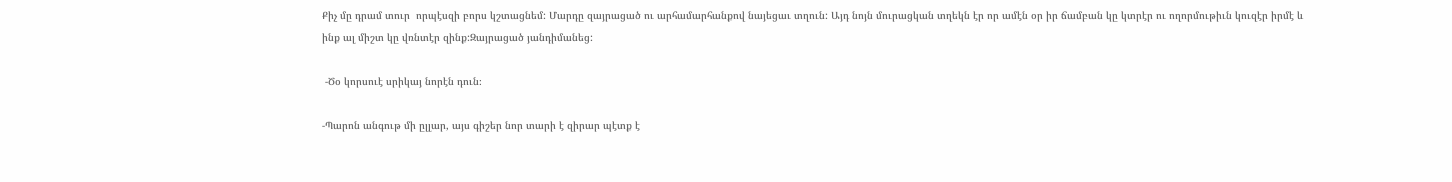Քիչ մը դրամ տուր  որպէսզի բորս կշտացնեմ: Մարդը զայրացած ու արհամարհանքով նայեցաւ տղուն: Այդ նոյն մուրացկան տղեկն էր որ ամէն օր իր ճամբան կը կտրէր ու ողորմութիւն կուզէր իրմէ և ինք ալ միշտ կը վռնտէր զինք:Զայրացած յանդիմանեց:

 -Ծօ կորսուէ սրիկայ նորէն դուն։

-Պարոն անգութ մի ըլլար, այս գիշեր նոր տարի է զիրար պէտք է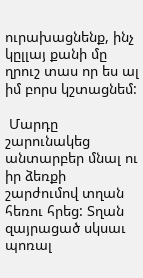ուրախացնենք, ինչ կըլլայ քանի մը ղրուշ տաս որ ես ալ իմ բորս կշտացնեմ:

 Մարդը  շարունակեց անտարբեր մնալ ու իր ձեռքի շարժումով տղան հեռու հրեց: Տղան զայրացած սկսաւ պոռալ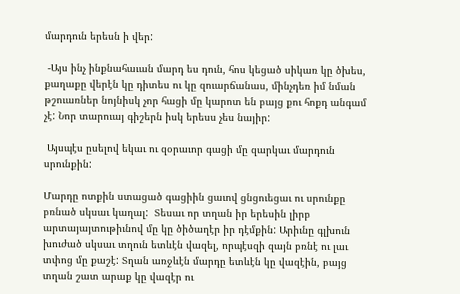մարդուն երեսն ի վեր:

 -Այս ինչ ինքնահաւան մարդ ես դուն, հոս կեցած սիկառ կը ծխես, քաղաքը վերէն կը դիտես ու կը զուարճանաս, մինչդեռ իմ նման թշուառներ նոյնիսկ չոր հացի մը կարոտ են բայց քու հոքդ անգամ չէ: Նոր տարուայ գիշերն իսկ երեսս չես նայիր:

 Այսպէս ըսելով եկաւ ու զօրաւոր գացի մը զարկաւ մարդուն սրունքին:

Մարդը ոտքին ստացած գացիին ցաւով ցնցուեցաւ ու սրունքը բռնած սկսաւ կաղալ:  Տեսաւ որ տղան իր երեսին լիրբ արտայայտութիւնով մը կը ծիծաղէր իր դէմքին: Արիւնը գլխուն խուժած սկսաւ տղուն ետևէն վազել, որպէսզի զայն բռնէ ու լաւ տփոց մը քաշէ: Տղան առջևէն մարդը ետևէն կը վազէին, բայց տղան շատ արաք կը վազէր ու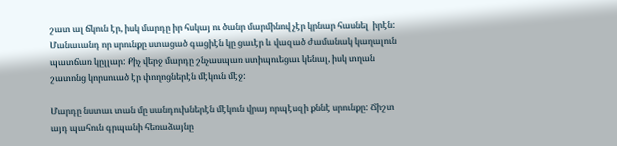շատ ալ ճկուն էր, իսկ մարդը իր հսկայ ու ծանր մարմինով չէր կրնար հասնել  իրէն: Մանաւանդ որ սրունքը ստացած գացիէն կը ցաւէր և վազած ժամանակ կաղալուն պատճառ կըլլար: Քիչ վերջ մարդը շնչասպառ ստիպուեցաւ կենալ, իսկ տղան շատոնց կորսուած էր փողոցներէն մէկուն մէջ:

Մարդը նստաւ տան մը սանդուխներէն մէկուն վրայ որպէսզի քննէ սրունքը: Ճիշտ այդ պահուն գրպանի հեռաձայնը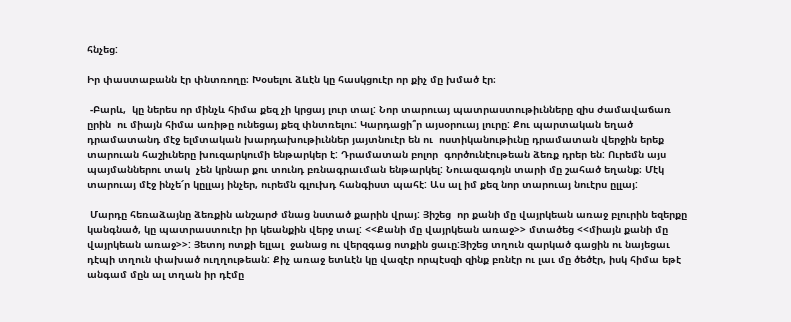հնչեց:

Իր փաստաբանն էր փնտռողը։ Խօսելու ձևէն կը հասկցուէր որ քիչ մը խմած էր։

 -Բարև,  կը ներես որ մինչև հիմա քեզ չի կրցայ լուր տալ: Նոր տարուայ պատրաստութիւնները զիս ժամավաճառ ըրին  ու միայն հիմա առիթը ունեցայ քեզ փնտռելու: Կարդացի՞ր այսօրուայ լուրը: Քու պարտական եղած դրամատանդ մէջ ելմտական խարդախութիւններ յայտնուէր են ու  ոստիկանութիւնը դրամատան վերջին երեք տարուան հաշիւները խուզարկումի ենթարկեր է: Դրամատան բոլոր  գործունէութեան ձեռք դրեր են: Ուրեմն այս պայմաններու տակ  չեն կրնար քու տունդ բռնագրաւման ենթարկել: Նուազագոյն տարի մը շահած եղանք։ Մէկ տարուայ մէջ ինչե՜ր կըլլայ ինչեր, ուրեմն գլուխդ հանգիստ պահէ: Աս ալ իմ քեզ նոր տարուայ նուէրս ըլլայ:

 Մարդը հեռաձայնը ձեռքին անշարժ մնաց նստած քարին վրայ: Յիշեց  որ քանի մը վայրկեան առաջ բլուրին եզերքը կանգնած, կը պատրաստուէր իր կեանքին վերջ տալ: <<Քանի մը վայրկեան առաջ>> մտածեց <<միայն քանի մը վայրկեան առաջ>>: Յետոյ ոտքի ելլալ  ջանաց ու վերզգաց ոտքին ցաւը:Յիշեց տղուն զարկած գացին ու նայեցաւ դէպի տղուն փախած ուղղութեան: Քիչ առաջ ետևէն կը վազէր որպէսզի զինք բռնէր ու լաւ մը ծեծէր, իսկ հիմա եթէ անգամ մըն ալ տղան իր դէմը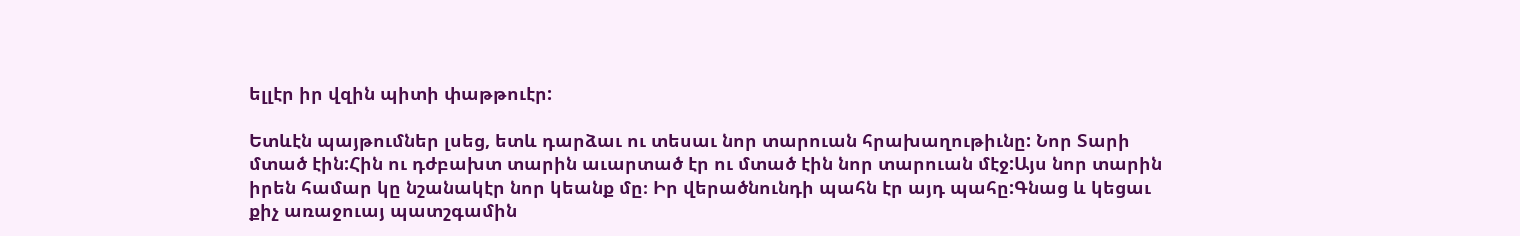ելլէր իր վզին պիտի փաթթուէր:

Ետևէն պայթումներ լսեց, ետև դարձաւ ու տեսաւ նոր տարուան հրախաղութիւնը: Նոր Տարի մտած էին:Հին ու դժբախտ տարին աւարտած էր ու մտած էին նոր տարուան մէջ:Այս նոր տարին իրեն համար կը նշանակէր նոր կեանք մը։ Իր վերածնունդի պահն էր այդ պահը:Գնաց և կեցաւ քիչ առաջուայ պատշգամին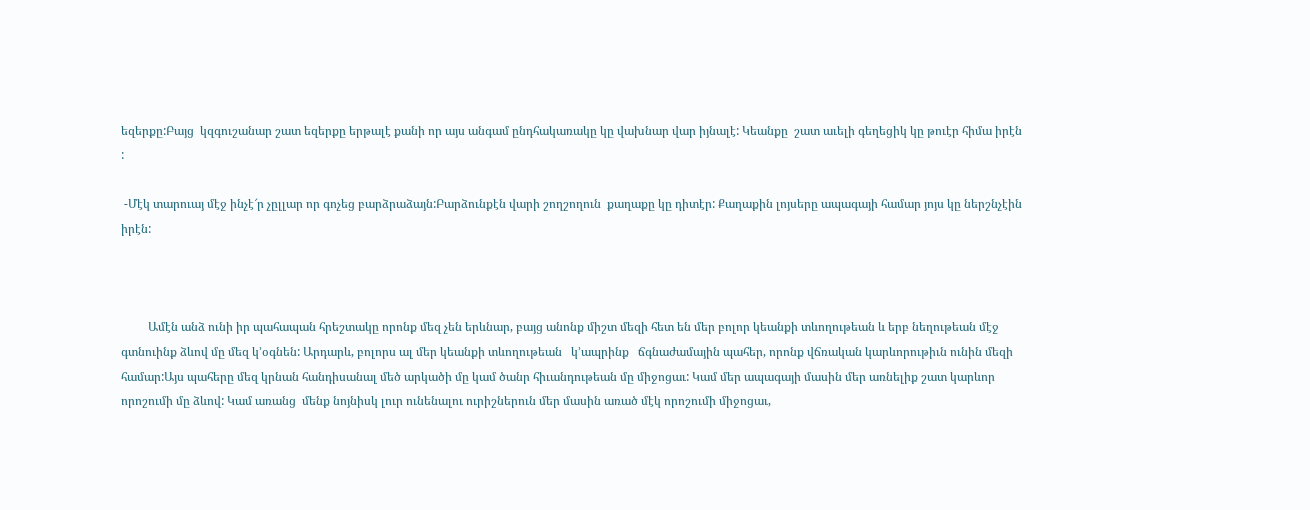եզերքը:Բայց  կզգուշանար շատ եզերքը երթալէ քանի որ այս անգամ ընդհակառակը կը վախնար վար իյնալէ: Կեանքը  շատ աւելի գեղեցիկ կը թուէր հիմա իրէն :

 -Մէկ տարուայ մէջ ինչէ՜ր չըլլար որ գոչեց բարձրաձայն:Բարձունքէն վարի շողշողուն  քաղաքը կը դիտէր: Քաղաքին լոյսերը ապագայի համար յոյս կը ներշնչէին  իրէն:



         Ամէն անձ ունի իր պահապան հրեշտակը որոնք մեզ չեն երևնար, բայց անոնք միշտ մեզի հետ են մեր բոլոր կեանքի տևողութեան և երբ նեղութեան մէջ գտնուինք ձևով մը մեզ կ’օգնեն: Արդարև, բոլորս ալ մեր կեանքի տևողութեան   կ’ապրինք   ճգնաժամային պահեր, որոնք վճռական կարևորութիւն ունին մեզի համար:Այս պահերը մեզ կրնան հանդիսանալ մեծ արկածի մը կամ ծանր հիւանդութեան մը միջոցաւ: Կամ մեր ապագայի մասին մեր առնելիք շատ կարևոր որոշումի մը ձևով: Կամ առանց  մենք նոյնիսկ լուր ունենալու ուրիշներուն մեր մասին առած մէկ որոշումի միջոցաւ,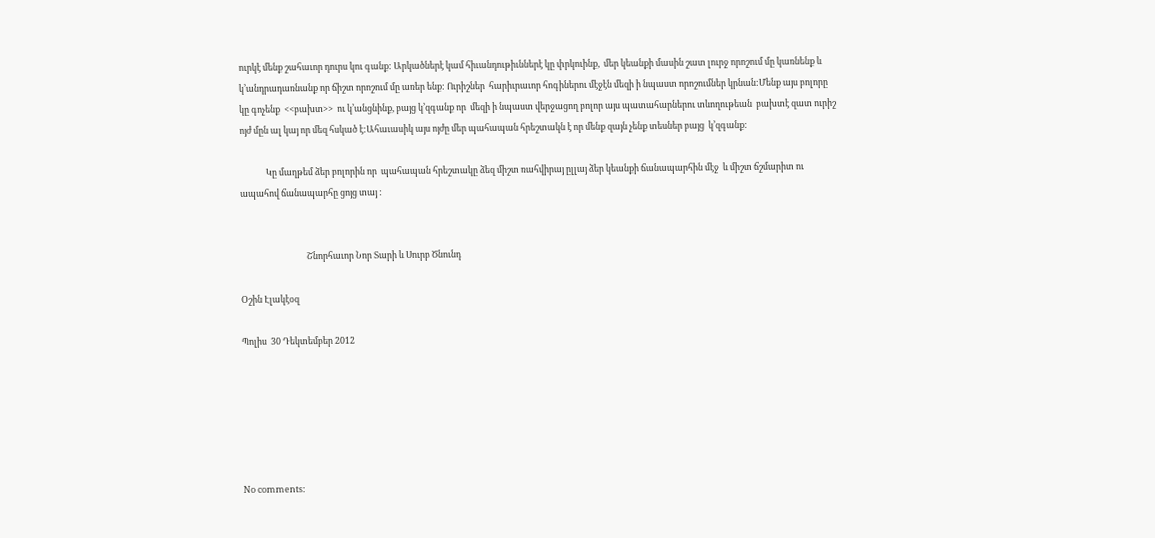ուրկէ մենք շահաւոր դուրս կու գանք: Արկածներէ կամ հիւանդութիւններէ կը փրկուինք,  մեր կեանքի մասին շատ լուրջ որոշում մը կառնենք և կ’անդրադառնանք որ ճիշտ որոշում մը առեր ենք: Ուրիշներ  հարիւրաւոր հոգիներու մէջէն մեզի ի նպաստ որոշումներ կրնան:Մենք այս բոլորը կը գոչենք  <<բախտ>>  ու կ’անցնինք, բայց կ’զգանք որ  մեզի ի նպաստ վերջացող բոլոր այս պատահարներու տևողութեան  բախտէ զատ ուրիշ ոյժ մըն ալ կայ որ մեզ հսկած է:Ահաւասիկ այս ոյժը մեր պահապան հրեշտակն է որ մենք զայն չենք տեսներ բայց  կ’զգանք:

             Կը մաղթեմ ձեր բոլորին որ  պահապան հրեշտակը ձեզ միշտ ռահվիրայ ըլլայ ձեր կեանքի ճանապարհին մէջ  և միշտ ճշմարիտ ու ապահով ճանապարհը ցոյց տայ :


                                 Շնորհաւոր Նոր Տարի և Սուրբ Ծնունդ

Օշին Էլակէօզ

Պոլիս  30 Դեկտեմբեր 2012






No comments: